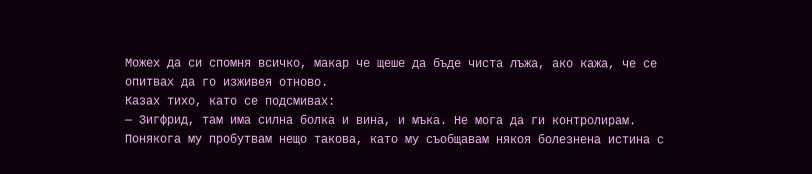Можех да си спомня всичко, макар че щеше да бъде чиста лъжа, ако кажа, че се опитвах да го изживея отново.
Казах тихо, като се подсмивах:
— Зигфрид, там има силна болка и вина, и мъка. Не мога да ги контролирам.
Понякога му пробутвам нещо такова, като му съобщавам някоя болезнена истина с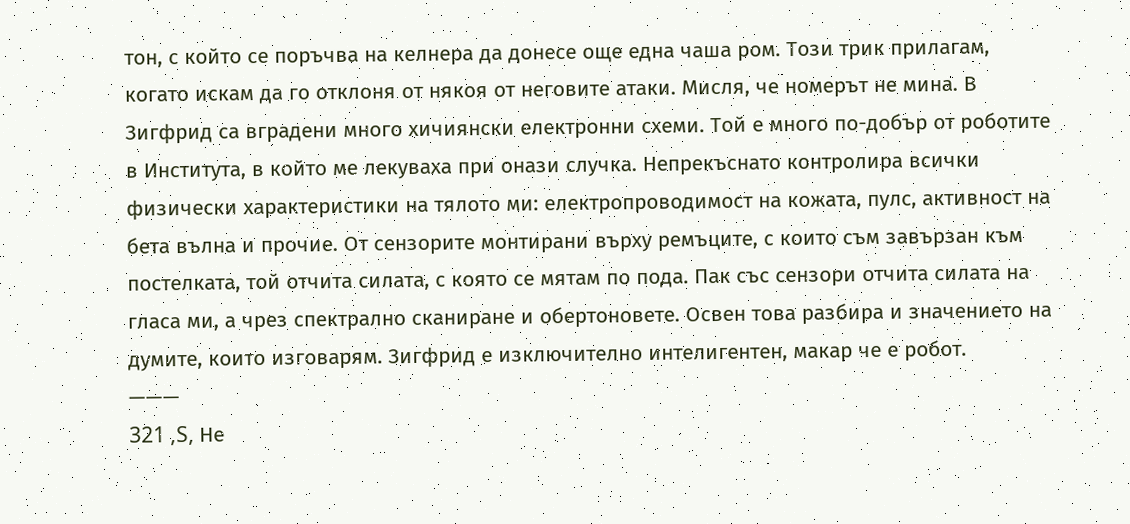тон, с който се поръчва на келнера да донесе още една чаша ром. Този трик прилагам, когато искам да го отклоня от някоя от неговите атаки. Мисля, че номерът не мина. В Зигфрид са вградени много хичиянски електронни схеми. Той е много по-добър от роботите в Института, в който ме лекуваха при онази случка. Непрекъснато контролира всички физически характеристики на тялото ми: електропроводимост на кожата, пулс, активност на бета вълна и прочие. От сензорите монтирани върху ремъците, с които съм завързан към постелката, той отчита силата, с която се мятам по пода. Пак със сензори отчита силата на гласа ми, а чрез спектрално сканиране и обертоновете. Освен това разбира и значението на думите, които изговарям. Зигфрид е изключително интелигентен, макар че е робот.
———
321 ,S, Не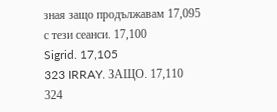зная защо продължавам 17,095
с тези сеанси. 17,100
Sigrid. 17,105
323 IRRAY. ЗАЩО. 17,110
324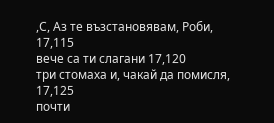,С, Аз те възстановявам, Роби, 17,115
вече са ти слагани 17,120
три стомаха и, чакай да помисля, 17,125
почти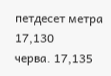петдесет метра 17,130
черва. 17,135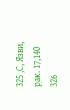325 ,С, Язви, рак. 17,140
326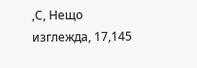,С, Нещо изглежда, 17,145